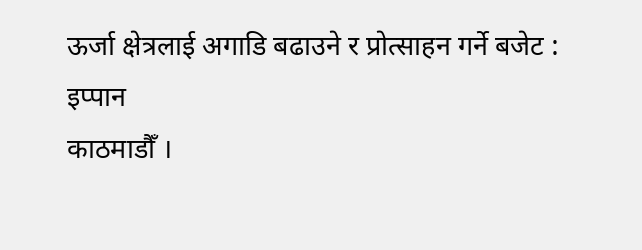ऊर्जा क्षेत्रलाई अगाडि बढाउने र प्रोत्साहन गर्ने बजेट : इप्पान
काठमाडौँ ।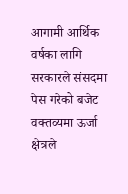आगामी आर्थिक वर्षका लागि सरकारले संसदमा पेस गरेको बजेट वक्तव्यमा ऊर्जा क्षेत्रले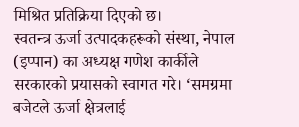मिश्रित प्रतिक्रिया दिएको छ।
स्वतन्त्र ऊर्जा उत्पादकहरूको संस्था, नेपाल (इप्पान) का अध्यक्ष गणेश कार्कीले सरकारको प्रयासको स्वागत गरे। ‘समग्रमा बजेटले ऊर्जा क्षेत्रलाई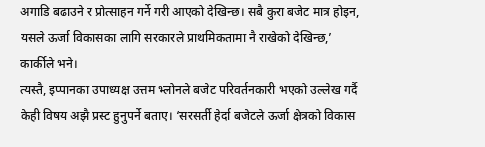अगाडि बढाउने र प्रोत्साहन गर्ने गरी आएको देखिन्छ। सबै कुरा बजेट मात्र होइन, यसले ऊर्जा विकासका लागि सरकारले प्राथमिकतामा नै राखेको देखिन्छ,’ कार्कीले भने।
त्यस्तै, इप्पानका उपाध्यक्ष उत्तम भ्लोनले बजेट परिवर्तनकारी भएको उल्लेख गर्दै केही विषय अझै प्रस्ट हुनुपर्ने बताए। ‘सरसर्ती हेर्दा बजेटले ऊर्जा क्षेत्रको विकास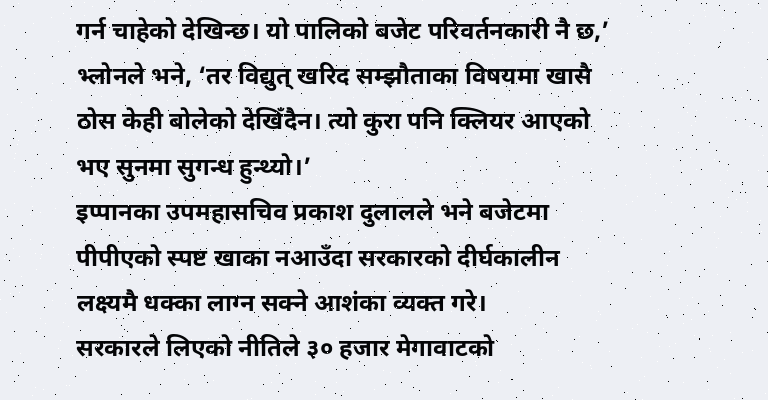गर्न चाहेको देखिन्छ। यो पालिको बजेट परिवर्तनकारी नै छ,’ भ्लोनले भने, ‘तर विद्युत् खरिद सम्झौताका विषयमा खासै ठोस केही बोलेको देखिँदैन। त्यो कुरा पनि क्लियर आएको भए सुनमा सुगन्ध हुन्थ्यो।’
इप्पानका उपमहासचिव प्रकाश दुलालले भने बजेटमा पीपीएको स्पष्ट खाका नआउँदा सरकारको दीर्घकालीन लक्ष्यमै धक्का लाग्न सक्ने आशंका व्यक्त गरे।
सरकारले लिएको नीतिले ३० हजार मेगावाटको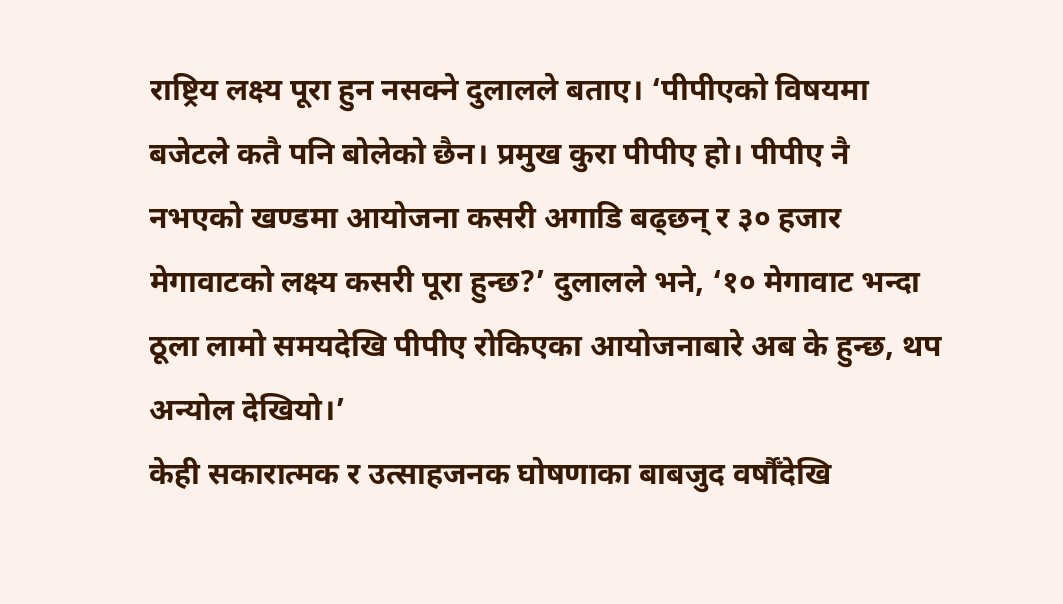राष्ट्रिय लक्ष्य पूरा हुन नसक्ने दुलालले बताए। ‘पीपीएको विषयमा बजेटले कतै पनि बोलेको छैन। प्रमुख कुरा पीपीए हो। पीपीए नै नभएको खण्डमा आयोजना कसरी अगाडि बढ्छन् र ३० हजार मेगावाटको लक्ष्य कसरी पूरा हुन्छ?’ दुलालले भने, ‘१० मेगावाट भन्दा ठूला लामो समयदेखि पीपीए रोकिएका आयोजनाबारे अब के हुन्छ, थप अन्योल देखियो।’
केही सकारात्मक र उत्साहजनक घोषणाका बाबजुद वर्षौँदेखि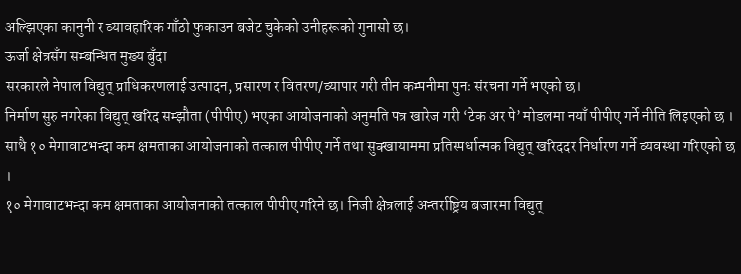अल्झिएका कानुनी र व्यावहारिक गाँठो फुकाउन बजेट चुकेको उनीहरूको गुनासो छ।
ऊर्जा क्षेत्रसँग सम्बन्धित मुख्य बुँदा
सरकारले नेपाल विद्युत् प्राधिकरणलाई उत्पादन, प्रसारण र वितरण/व्यापार गरी तीन कम्पनीमा पुनः संरचना गर्ने भएको छ।
निर्माण सुरु नगरेका विद्युत् खरिद सम्झौता (पीपीए) भएका आयोजनाको अनुमति पत्र खारेज गरी ‘टेक अर पे’ मोडलमा नयाँ पीपीए गर्ने नीति लिइएको छ । साथै १० मेगावाटभन्दा कम क्षमताका आयोजनाको तत्काल पीपीए गर्ने तथा सुक्खायाममा प्रतिस्पर्धात्मक विद्युत् खरिददर निर्धारण गर्ने व्यवस्था गरिएको छ ।
१० मेगावाटभन्दा कम क्षमताका आयोजनाको तत्काल पीपीए गरिने छ। निजी क्षेत्रलाई अन्तर्राष्ट्रिय बजारमा विद्युत्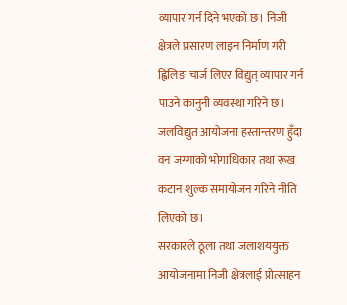व्यापार गर्न दिने भएको छ। निजी क्षेत्रले प्रसारण लाइन निर्माण गरी ह्विलिङ चार्ज लिएर विद्युत् व्यापार गर्न पाउने कानुनी व्यवस्था गरिने छ।
जलविद्युत आयोजना हस्तान्तरण हुँदा वन जग्गाको भोगाधिकार तथा रूख कटान शुल्क समायोजन गरिने नीति लिएको छ।
सरकारले ठूला तथा जलाशययुक्त आयोजनामा निजी क्षेत्रलाई प्रोत्साहन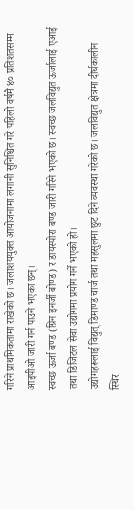गरिने प्राथमिकतामा राखेको छ। जलाशययुक्त आयोजनामा लगानी सुनिश्चित गरे पहिलो वर्षमै ४० प्रतिशतसम्म आइपीओ जारी गर्न पाउने भएका छन्।
स्वच्छ ऊर्जा बण्ड (ग्रिन इनर्जी बोण्ड) र डायस्पोरा बण्ड जारी गरिने भएको छ। स्वच्छ जलविद्युत ऊर्जालाई एआई तथा डिजिटल सेवा उद्योगमा प्रयोग गर्ने भएको हो।
उद्योगहरूलाई विद्युत् डिमाण्ड चार्ज तथा महसुलमा छुट दिने व्यवस्था गरेको छ। जलविद्युत क्षेत्रमा दीर्घकालीन स्थिर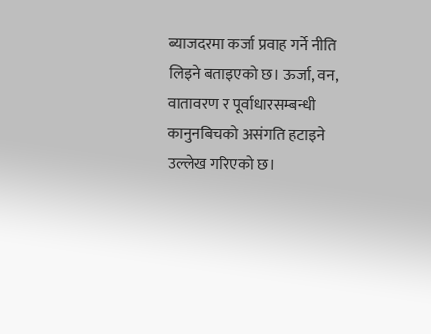ब्याजदरमा कर्जा प्रवाह गर्ने नीति लिइने बताइएको छ। ऊर्जा, वन, वातावरण र पूर्वाधारसम्बन्धी कानुनबिचको असंगति हटाइने उल्लेख गरिएको छ।